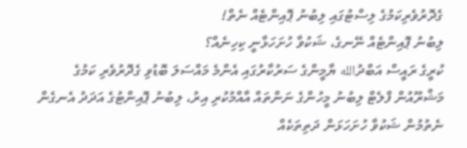ގެދޮރުވެރިކަމުގެ ލިސްޓުގައި ލިބުނު ޕޮއިންޓެއް ނެތް!
ލިބުނު ޕޮއިންޓެއް ނޭނގެ، ޝަކުވާ ހުށަހަޅާނީ ކިހިނެއް؟
ކުރީގެ ރައީސް އަބްދުالله ޔާމީންގެ ސަރުކާރުގައި އެންމެ މައްސަލަ ބޮޑުވި ގެދޮރުވެރި ކަމުގެ މަޝްރޫއުން ފްލެޓް ލިބުނު މީހުންގެ ނަންތައް އާއްމުކުރި އިރު، ލިބުނު ޕޮއިންޓުގެ އަދަދު އެނގެން ނެތުމުން ޝަކުވާ ހުށަހަޅަން ދަތިތަކެއް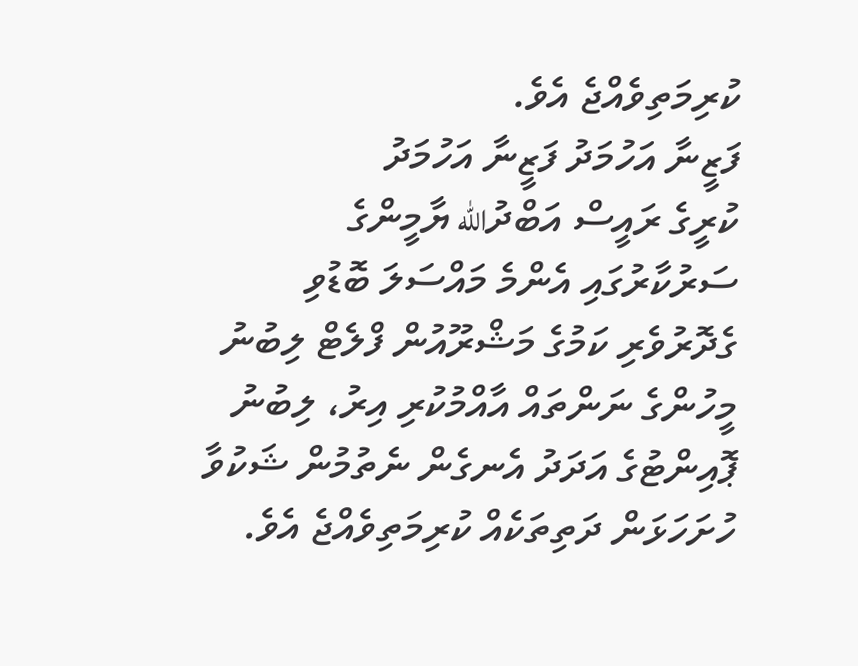ކުރިމަތިވެއްޖެ އެވެ.
ފަޒީނާ އަހުމަދު ފަޒީނާ އަހުމަދު
ކުރީގެ ރައީސް އަބްދުالله ޔާމީންގެ ސަރުކާރުގައި އެންމެ މައްސަލަ ބޮޑުވި ގެދޮރުވެރި ކަމުގެ މަޝްރޫއުން ފްލެޓް ލިބުނު މީހުންގެ ނަންތައް އާއްމުކުރި އިރު، ލިބުނު ޕޮއިންޓުގެ އަދަދު އެނގެން ނެތުމުން ޝަކުވާ ހުށަހަޅަން ދަތިތަކެއް ކުރިމަތިވެއްޖެ އެވެ.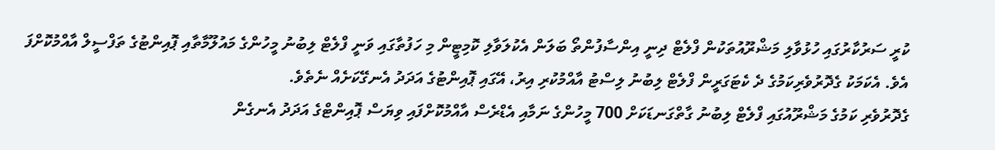ކުރީ ސަރުކާރުގައި ހުޅުވާލި މަޝްރޫއުތަކުން ފްލެޓް ދިނީ އިންސާފުންތޯ ބަލަން އެކުލަވާލި ކޮމިޓީން މި ހަފުތާގައި ވަނީ ފްލެޓް ލިބުނު މީހުންގެ މައުލޫމާތާއި ޕޮއިންޓުގެ ތަފްސީލް އާއްމުކޮށްފަ އެވެ. އެކަމަކު ގެދޮރުވެރިކަމުގެ ދެ ކެޓަގަރީން ފްލެޓް ލިބުނު ލިސްޓު އާއްމުކުރި އިރު، އޭގައި ޕޮއިންޓުގެ އަދަދު އެނގޭކަށެއް ނެތެވެ.
ގެދޮރުވެރި ކަމުގެ މަޝްރޫއުގައި ފްލެޓް ލިބުނު ގާތްގަނޑަކަށް 700 މީހުންގެ ނަމާއި އެޑްރެސް އާއްމުކޮށްފައި ވިޔަސް ޕޮއިންޓްގެ އަދަދު އެނގެން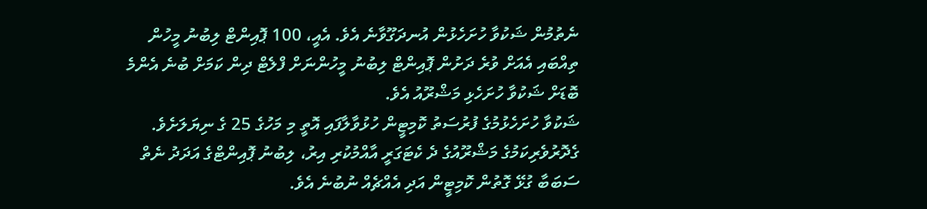ނެތުމުން ޝަކުވާ ހުށަހެޅުން އުނދަގޫވާނެ އެވެ. އެއީ، 100 ޕޮއިންޓް ލިބުނު މީހުން ތިއްބައި އެއަށް ވުރެ ދަށުން ޕޮއިންޓް ލިބުނު މީހުންނަށް ފްލެޓް ދިން ކަމަށް ބުނެ އެންމެ ބޮޑަށް ޝަކުވާ ހުށަހެޅި މަޝްރޫއު އެވެ.
ޝަކުވާ ހުށަހެޅުމުގެ ފުރުސަތު ކޮމިޓީން ހުޅުވާލާފައި އޮތީ މި މަހުގެ 25 ގެ ނިޔަލަށެވެ. ގެދޮރުވެރިކަމުގެ މަޝްރޫއުގެ ދެ ކެޓަގަރީ އާއްމުކުރި އިރު، ލިބުނު ޕޮއިންޓްގެ އަދަދު ނެތް ސަބަބާ ގުޅޭ ގޮތުން ކޮމިޓީން އަދި އެއްޗެއް ނުބުނެ އެވެ.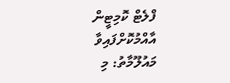ފްލެޓް ކޮމިޓީން އާއްމުކޮށްފައިވާ މައުލޫމާތު: މި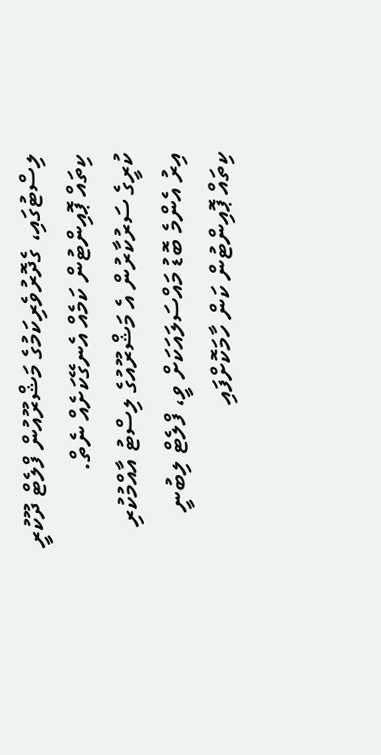ލިސްޓުގައި، ގެދޮރުވެރިކަމުގެ މަޝްރޫއުން ފްލެޓް ދޫކުރީ ކިތައް ޕޮއިންޓުން ކަމެއް އެނގޭކަށެއް ނެތް.
ކުރީގެ ސަރުކާރުން އެ މަޝްރޫއުގެ ލިސްޓު އާއްމުކުރި އިރު އެންމެ ބޮޑު މައްސަލައަކަށް ވީ، ފްލެޓް ލިބުނީ ކިތައް ޕޮއިންޓުން ކަން ހާމަކޮށްފައި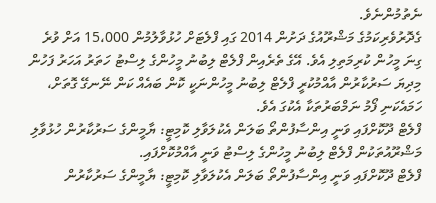ނެތުމުންނެވެ.
ގެދޮރުވެރިކަމުގެ މަޝްރޫއުގެ ދަށުން 2014 ގައި ފްލެޓަށް ހުޅުވާލުމުން 15،000 އަށް ވުރެ ގިނަ މީހުން ކުރިމަތިލި އެވެ. އޭގެ ތެރެއިން ފްލެޓް ލިބުނު މީހުންގެ ލިސްޓު ހަތަރު އަހަރު ފަހުން މިދިޔަ ސަރުކާރުން އާއްމުކުރީ ފްލެޓް ލިބުނު މީހުންނަކީ ކޮން ބައެއް ކަން ނޭނގޭ ގޮތަށް، ހަމައެކަނި ފޯމު ނަމްބަރުތަކާ އެކުގަ އެވެ.
ފްލެޓް ދޫކޮށްފައި ވަނީ އިންސާފުންތޯ ބަލަން އެކުލަވާލި ކޮމިޓީ: ޔާމީންގެ ސަރުކާރުން ހުޅުވާލި މަޝްރޫއުތަކުން ފްލެޓް ލިބުނު މީހުންގެ ލިސްޓު ވަނީ އާއްމުކޮށްފައި.
ފްލެޓް ދޫކޮށްފައި ވަނީ އިންސާފުންތޯ ބަލަން އެކުލަވާލި ކޮމިޓީ: ޔާމީންގެ ސަރުކާރުން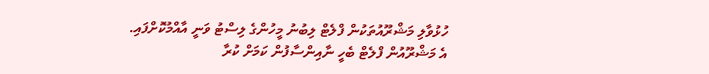ހުޅުވާލި މަޝްރޫއުތަކުން ފްލެޓް ލިބުނު މީހުންގެ ލިސްޓު ވަނީ އާއްމުކޮށްފައި.
އެ މަޝްރޫއުން ފްލެޓް ބެހީ ނާއިންސާފުން ކަމަށް ކުރާ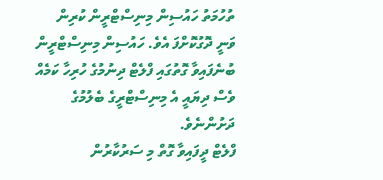ތުހުމަތު ހައުސިން މިނިސްޓްރީން ކުރިން ވަނީ ދޮގުކޮށްފަ އެވެ. ހައުސިން މިނިސްޓްރީން ބުނެފައިވާ ގޮތުގައި ފްލެޓް ދިނުމުގެ ހުރިހާ ކަމެއް ވެސް ދިޔައީ އެ މިނިސްޓްރީގެ ބެލުމުގެ ދަށުންނެވެ.
ފްލެޓް ދީފައިވާ ގޮތް މި ސަރުކާރުން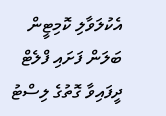އެކުލަވާލި ކޮމިޓީން ބަލަން ފަށައި ފްލެޓް ދީފައިވާ ގޮތުގެ ލިސްޓު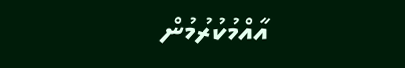އާއްމުކުރުމުން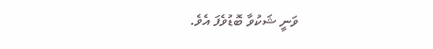ވަނީ ޝަކުވާ ބޮޑުވެފަ އެވެ.